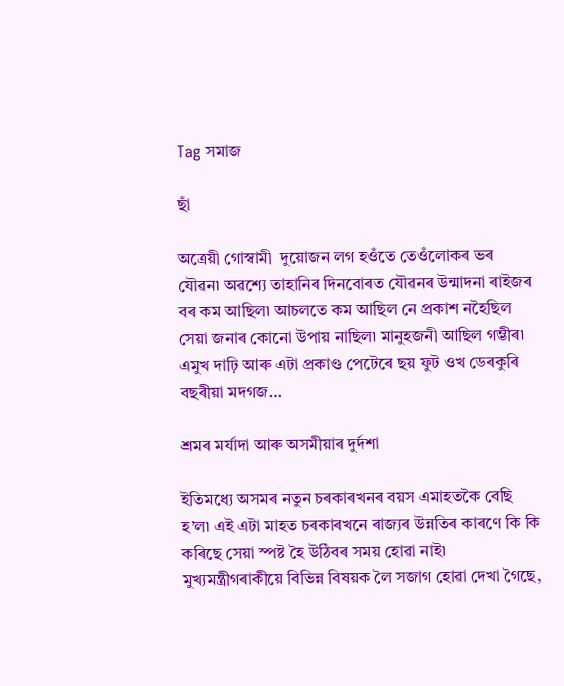Tag সমাজ

ছাঁ

অত্ৰেয়ী গোস্বামী  দুয়োজন লগ হওঁতে তেওঁলোকৰ ভৰ যৌৱন৷ অৱশ্যে তাহানিৰ দিনবোৰত যৌৱনৰ উন্মাদনা ৰাইজৰ বৰ কম আছিল৷ আচলতে কম আছিল নে প্ৰকাশ নহৈছিল সেয়া জনাৰ কোনো উপায় নাছিল৷ মানুহজনী আছিল গম্ভীৰ৷ এমুখ দাঢ়ি আৰু এটা প্ৰকাণ্ড পেটেৰে ছয় ফুট ওখ ডেৰকুৰি বছৰীয়া মদগজ…

শ্ৰমৰ মৰ্যাদা আৰু অসমীয়াৰ দুৰ্দশা

ইতিমধ্যে অসমৰ নতুন চৰকাৰখনৰ বয়স এমাহতকৈ বেছি হ’ল৷ এই এটা মাহত চৰকাৰখনে ৰাজ্যৰ উন্নতিৰ কাৰণে কি কি কৰিছে সেয়া স্পষ্ট হৈ উঠিবৰ সময় হোৱা নাই৷ মুখ্যমন্ত্ৰীগৰাকীয়ে বিভিন্ন বিষয়ক লৈ সজাগ হোৱা দেখা গৈছে,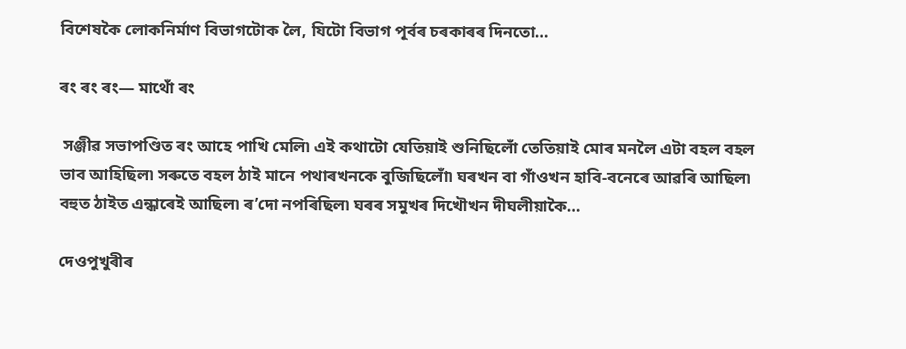বিশেষকৈ লোকনিৰ্মাণ বিভাগটোক লৈ, যিটো বিভাগ পূৰ্বৰ চৰকাৰৰ দিনতো…

ৰং ৰং ৰং— মাথোঁ ৰং

 সঞ্জীৱ সভাপণ্ডিত ৰং আহে পাখি মেলি৷ এই কথাটো যেতিয়াই শুনিছিলোঁ তেতিয়াই মোৰ মনলৈ এটা বহল বহল ভাব আহিছিল৷ সৰুতে বহল ঠাই মানে পথাৰখনকে বুজিছিলোঁ৷ ঘৰখন বা গাঁওখন হাবি-বনেৰে আৱৰি আছিল৷ বহুত ঠাইত এন্ধাৰেই আছিল৷ ৰ’দো নপৰিছিল৷ ঘৰৰ সমুখৰ দিখৌখন দীঘলীয়াকৈ…

দেওপুখুৰীৰ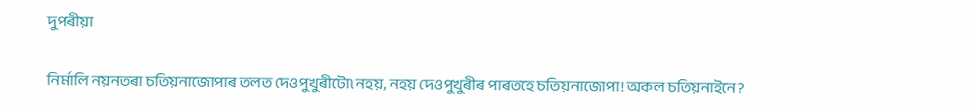দুপৰীয়া

নিৰ্মালি নয়নতৰা চতিয়নাজোপাৰ তলত দেওপুখুৰীটো৷ নহয়, নহয় দেওপুখুৰীৰ পাৰতহে চতিয়নাজোপা! অকল চতিয়নাইনে?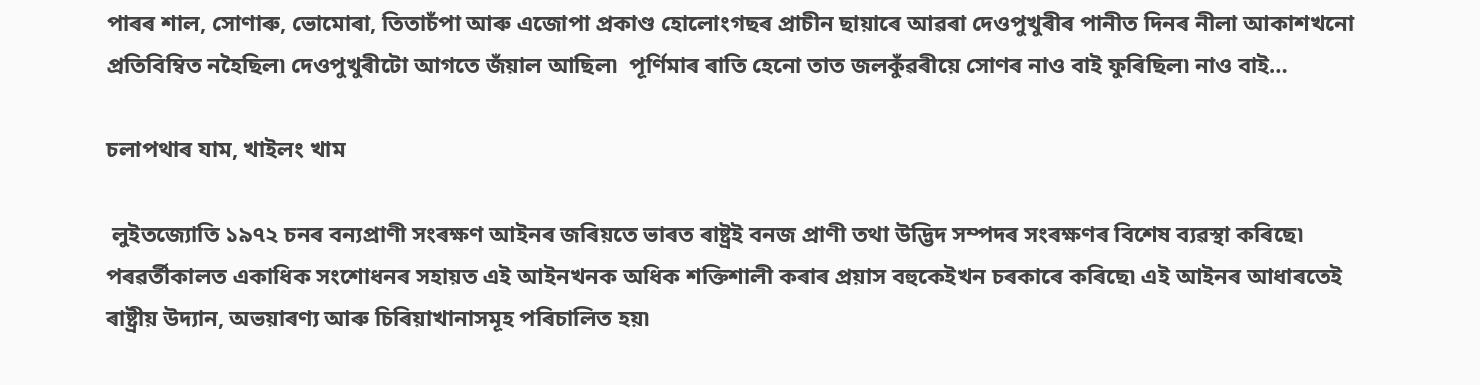পাৰৰ শাল, সোণাৰু, ভোমোৰা, তিতাচঁপা আৰু এজোপা প্ৰকাণ্ড হোলোংগছৰ প্ৰাচীন ছায়াৰে আৱৰা দেওপুখুৰীৰ পানীত দিনৰ নীলা আকাশখনো প্ৰতিবিম্বিত নহৈছিল৷ দেওপুখুৰীটো আগতে জঁয়াল আছিল৷  পূৰ্ণিমাৰ ৰাতি হেনো তাত জলকুঁৱৰীয়ে সোণৰ নাও বাই ফুৰিছিল৷ নাও বাই…

চলাপথাৰ যাম, খাইলং খাম

 লুইতজ্যোতি ১৯৭২ চনৰ বন্যপ্ৰাণী সংৰক্ষণ আইনৰ জৰিয়তে ভাৰত ৰাষ্ট্ৰই বনজ প্ৰাণী তথা উদ্ভিদ সম্পদৰ সংৰক্ষণৰ বিশেষ ব্যৱস্থা কৰিছে৷ পৰৱৰ্তীকালত একাধিক সংশোধনৰ সহায়ত এই আইনখনক অধিক শক্তিশালী কৰাৰ প্ৰয়াস বহুকেইখন চৰকাৰে কৰিছে৷ এই আইনৰ আধাৰতেই ৰাষ্ট্ৰীয় উদ্যান, অভয়াৰণ্য আৰু চিৰিয়াখানাসমূহ পৰিচালিত হয়৷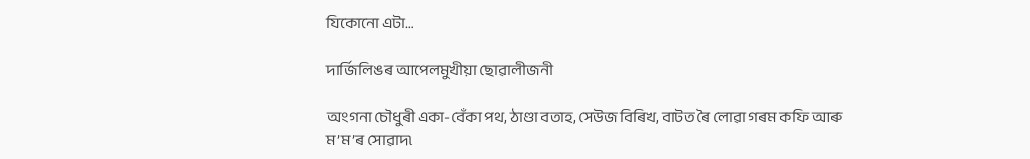যিকোনো এটা…

দাৰ্জিলিঙৰ আপেলমুখীয়া ছোৱালীজনী

অংগনা চৌধুৰী একা-বেঁকা পথ, ঠাণ্ডা বতাহ, সেউজ বিৰিখ, বাটত ৰৈ লোৱা গৰম কফি আৰু ম’ম’ৰ সোৱাদ৷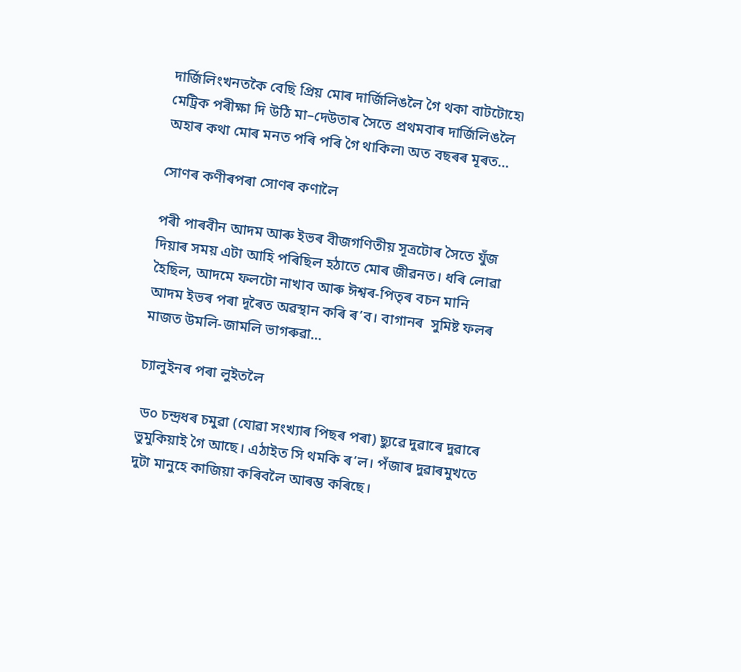দাৰ্জিলিংখনতকৈ বেছি প্ৰিয় মোৰ দাৰ্জিলিঙলৈ গৈ থকা বাটটোহে৷ মেট্ৰিক পৰীক্ষা দি উঠি মা–দেউতাৰ সৈতে প্ৰথমবাৰ দাৰ্জিলিঙলৈ অহাৰ কথা মোৰ মনত পৰি পৰি গৈ থাকিল৷ অত বছৰৰ মূৰত…

সোণৰ কণীৰপৰা সোণৰ কণালৈ

পৰী পাৰবীন আদম আৰু ইভৰ বীজগণিতীয় সূত্ৰটোৰ সৈতে যুঁজ দিয়াৰ সময় এটা আহি পৰিছিল হঠাতে মোৰ জীৱনত। ধৰি লোৱা হৈছিল, আদমে ফলটো নাখাব আৰু ঈশ্বৰ-পিতৃৰ বচন মানি আদম ইভৰ পৰা দূৰৈত অৱস্থান কৰি ৰ’ব। বাগানৰ  সুমিষ্ট ফলৰ মাজত উমলি-জামলি ভাগৰুৱা…

চ্যালুইনৰ পৰা লুইতলৈ

 ড০ চন্দ্ৰধৰ চমুৱা (যোৱা সংখ্যাৰ পিছৰ পৰা) ছ্যুৱে‍ দুৱাৰে দুৱাৰে ভুমুকিয়াই গৈ আছে। এঠাইত সি থমকি ৰ’ল। পঁজাৰ দুৱাৰমুখতে দুটা মানুহে কাজিয়া কৰিবলৈ আৰম্ভ কৰিছে।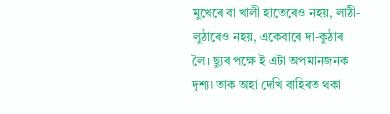মুখেৰে বা খালী হাতেৰেও নহয়, লাঠী-লুঠাৰেও নহয়, একেবাৰে দা-কুঠাৰ লৈ। ছ্যুৰ পক্ষে ই এটা অপমানজনক দৃশ্য৷ তাক অহা দেখি বাহিৰত থকা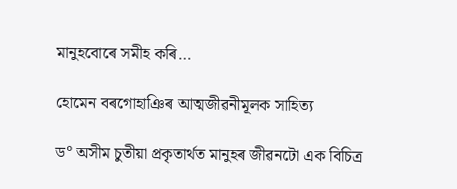মানুহবোৰে সমীহ কৰি…

হোমেন বৰগোহাঞিৰ আত্মজীৱনীমূলক সাহিত্য

ড° অসীম চুতীয়া প্ৰকৃতাৰ্থত মানুহৰ জীৱনটো এক বিচিত্ৰ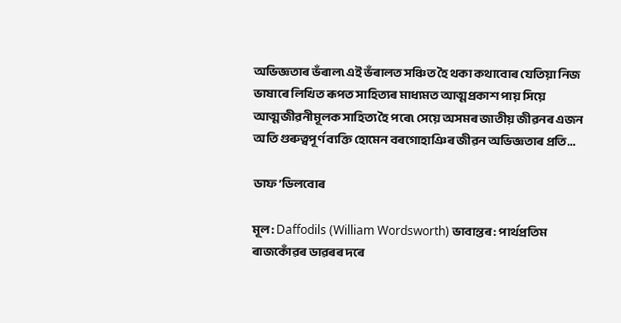অভিজ্ঞতাৰ ভঁৰাল৷ এই ভঁৰালত সঞ্চিত হৈ থকা কথাবোৰ যেতিয়া নিজ ভাষাৰে লিখিত ৰূপত সাহিত্যৰ মাধ্যমত আত্মপ্ৰকাশ পায় সিয়ে আত্মজীৱনীমূলক সাহিত্য হৈ পৰে৷ সেয়ে অসমৰ জাতীয় জীৱনৰ এজন অতি গুৰুত্বপূৰ্ণ ব্যক্তি হোমেন বৰগোহাঞিৰ জীৱন অভিজ্ঞতাৰ প্ৰতি…

ডাফ’ডিলবোৰ

মূল: Daffodils (William Wordsworth) ভাবান্তৰ : পাৰ্থপ্ৰতিম ৰাজকোঁৱৰ ডাৱৰৰ দৰে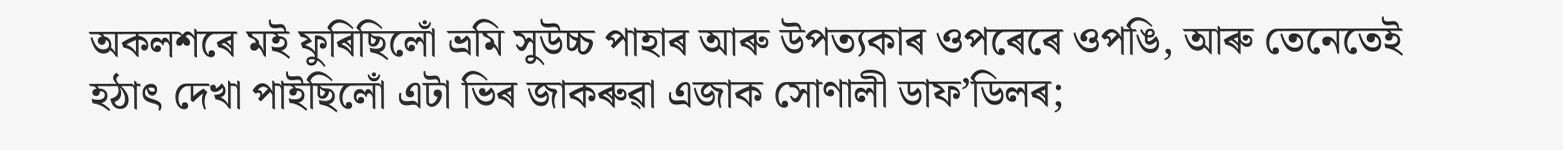অকলশৰে মই ফুৰিছিলোঁ ভ্ৰমি সুউচ্চ পাহাৰ আৰু উপত্যকাৰ ওপৰেৰে ওপঙি, আৰু তেনেতেই হঠাৎ দেখা পাইছিলোঁ এটা ভিৰ জাকৰুৱা এজাক সোণালী ডাফ’ডিলৰ;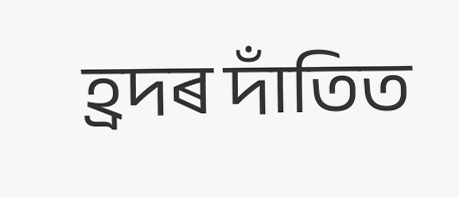হ্ৰদৰ দাঁতিত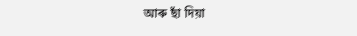আৰু ছাঁ দিয়া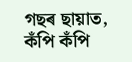গছৰ ছায়াত, কঁপি কঁপি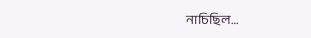নাচিছিল…